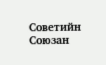Советийн Союзан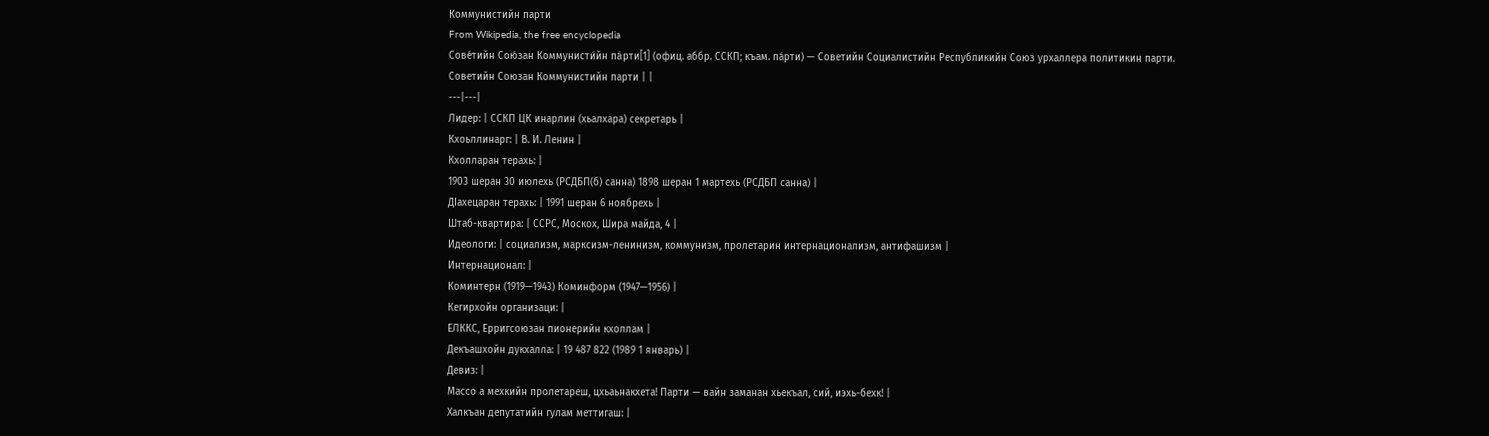Коммунистийн парти
From Wikipedia, the free encyclopedia
Сове́тийн Сою́зан Коммунисти́йн па́рти[1] (офиц. аббр. ССКП; къам. па́рти) — Советийн Социалистийн Республикийн Союз урхаллера политикин парти.
Советийн Союзан Коммунистийн парти | |
---|---|
Лидер: | ССКП ЦК инарлин (хьалхара) секретарь |
Кхоьллинарг: | В. И. Ленин |
Кхолларан терахь: |
1903 шеран 30 июлехь (РСДБП(б) санна) 1898 шеран 1 мартехь (РСДБП санна) |
ДӀахецаран терахь: | 1991 шеран 6 ноябрехь |
Штаб-квартира: | ССРС, Москох, Шира майда, 4 |
Идеологи: | социализм, марксизм-ленинизм, коммунизм, пролетарин интернационализм, антифашизм |
Интернационал: |
Коминтерн (1919—1943) Коминформ (1947—1956) |
Кегирхойн организаци: |
ЕЛККС, Ерригсоюзан пионерийн кхоллам |
Декъашхойн дукхалла: | 19 487 822 (1989 1 январь) |
Девиз: |
Массо а мехкийн пролетареш, цхьаьнакхета! Парти — вайн заманан хьекъал, сий, иэхь-бехк! |
Халкъан депутатийн гулам меттигаш: |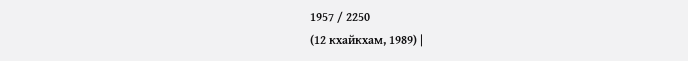1957 / 2250
(12 кхайкхам, 1989) |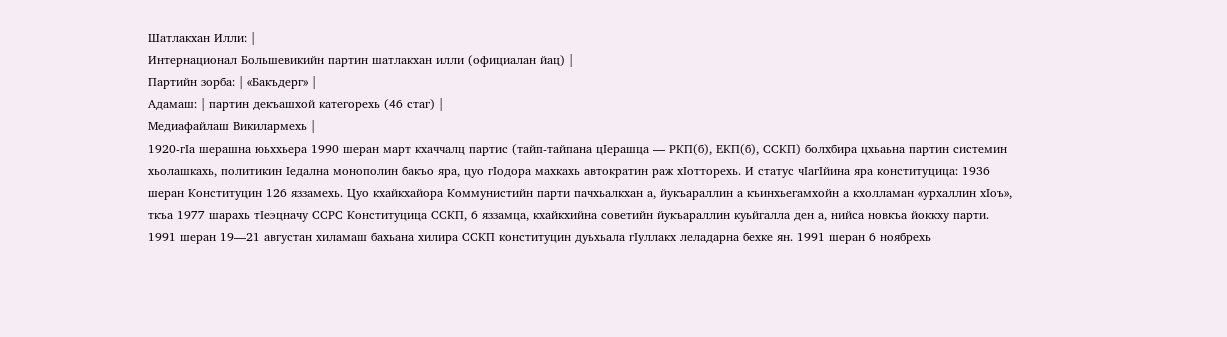Шатлакхан Илли: |
Интернационал Большевикийн партин шатлакхан илли (официалан йац) |
Партийн зорба: | «Бакъдерг» |
Адамаш: | партин декъашхой категорехь (46 стаг) |
Медиафайлаш Викилармехь |
1920-гӀа шерашна юьххьера 1990 шеран март кхаччалц партис (тайп-тайпана цӀерашца — РКП(б), ЕКП(б), ССКП) болхбира цхьаьна партин системин хьолашкахь, политикин Ӏедална монополин бакъо яра, цуо гӀодора махкахь автократин раж хӀотторехь. И статус чӀагӀйина яра конституцица: 1936 шеран Конституцин 126 яззамехь. Цуо кхайкхайора Коммунистийн парти пачхьалкхан а, йукъараллин а къинхьегамхойн а кхолламан «урхаллин хӀоъ», ткъа 1977 шарахь тӀеэцначу ССРС Конституцица ССКП, 6 яззамца, кхайкхийна советийн йукъараллин куьйгалла ден а, нийса новкъа йоккху парти.
1991 шеран 19—21 августан хиламаш бахьана хилира ССКП конституцин дуьхьала гӀуллакх леладарна бехке ян. 1991 шеран 6 ноябрехь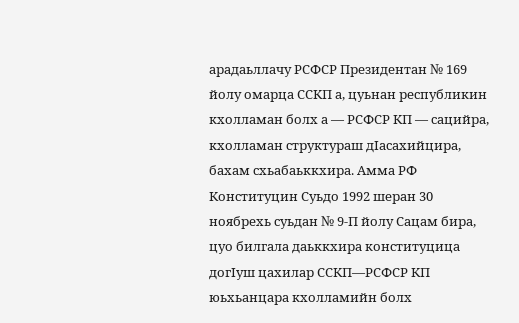арадаьллачу РСФСР Президентан № 169 йолу омарца ССКП а, цуьнан республикин кхолламан болх а — РСФСР КП — сацийра, кхолламан структураш дӀасахийцира, бахам схьабаьккхира. Амма РФ Конституцин Суьдо 1992 шеран 30 ноябрехь суьдан № 9-П йолу Сацам бира, цуо билгала даьккхира конституцица догӀуш цахилар ССКП—РСФСР КП юьхьанцара кхолламийн болх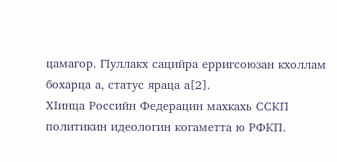цамагор. ГӀуллакх сацийра ерригсоюзан кхоллам бохарца а, статус яраца а[2].
ХӀинца Российн Федерацин махкахь ССКП политикин идеологин когаметта ю РФКП.